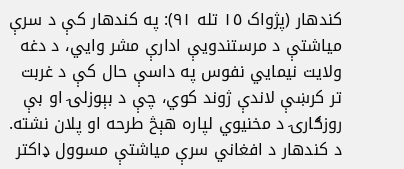کندهار (پژواک ١٥ تله ٩١): په کندهار کې د سرې مياشتې د مرستندويې ادارې مشر وايي، د دغه ولايت نيمايي نفوس په داسې حال کې د غربت تر کرښې لاندې ژوند کوي، چې د بېوزلۍ او بې روزګارۍ د مخنيوي لپاره هېڅ طرحه او پلان نشته.
د کندهار د افغاني سرې مياشتې مسوول ډاکتر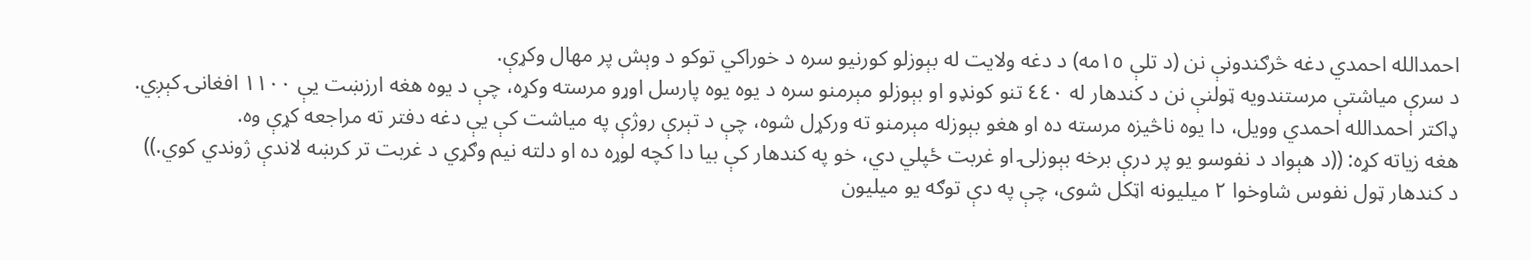احمدالله احمدي دغه څرګندونې نن (د تلې ١٥مه) د دغه ولايت له بېوزلو کورنيو سره د خوراکي توکو د وېش پر مهال وکړې.
د سرې مياشتې مرستندويه ټولنې نن د کندهار له ٤٤٠ تنو کونډو او بېوزلو مېرمنو سره د يوه يوه پارسل اوړو مرسته وکړه، چې د يوه هغه ارزښت يې ١١٠٠ افغانۍ کېږي.
ډاکتر احمدالله احمدي وويل، دا يوه ناڅيزه مرسته ده او هغو بېوزله مېرمنو ته ورکړل شوه، چې د تېرې روژې په مياشت کې يې دغه دفتر ته مراجعه کړې وه.
هغه زياته کړه: ((د هېواد د نفوسو يو پر درې برخه بېوزلۍ او غربت ځپلي دي، خو په کندهار کې بيا دا کچه لوړه ده او دلته نيم وګړي د غربت تر کرښه لاندې ژوندي کوي.))
د کندهار ټول نفوس شاوخوا ٢ ميليونه اټکل شوى، چې په دې توګه يو ميليون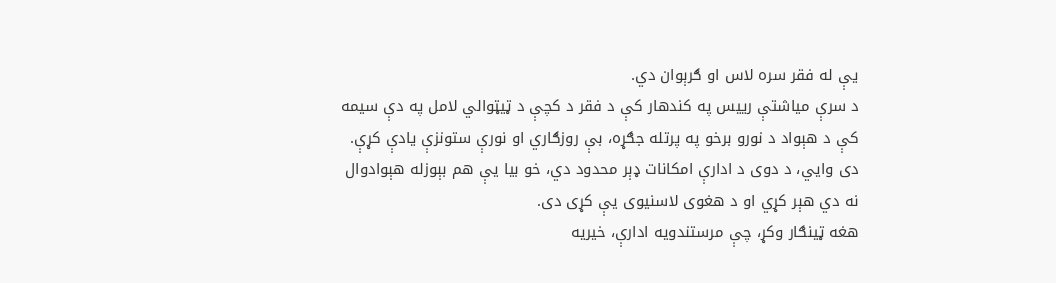يې له فقر سره لاس او ګرېوان دي.
د سرې مياشتې رييس په کندهار کې د فقر د کچې د ټيټوالي لامل په دې سيمه کې د هېواد د نورو برخو په پرتله جګړه، بې روزګاري او نورې ستونزې يادې کړې.
دى وايي، د دوى د ادارې امکانات ډېر محدود دي، خو بيا يې هم بېوزله هېوادوال نه دي هېر کړي او د هغوى لاسنيوى يې کړى دى.
هغه ټينګار وکړ، چې مرستندويه ادارې، خيريه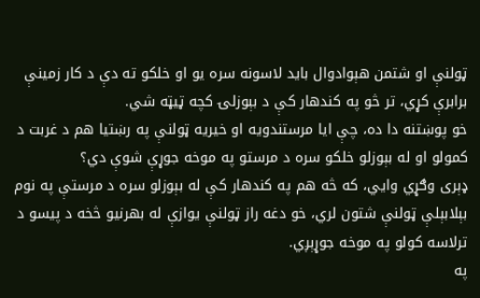ټولنې او شتمن هېوادوال بايد لاسونه سره يو او خلکو ته دې د کار زمينې برابرې کړي، تر څو په کندهار کې د بېوزلۍ کچه ټيټه شي.
خو پوښتنه دا ده، چې ايا مرستندويه او خيريه ټولنې په رښتيا هم د غربت د کمولو او له بېوزلو خلکو سره د مرستو په موخه جوړې شوې دي؟
ډېرى وګړي وايي، که څه هم په کندهار کې له بېوزلو سره د مرستې په نوم بېلابېلې ټولنې شتون لري، خو دغه راز ټولنې يوازې له بهرنيو څخه د پيسو د ترلاسه کولو په موخه جوړېږي.
په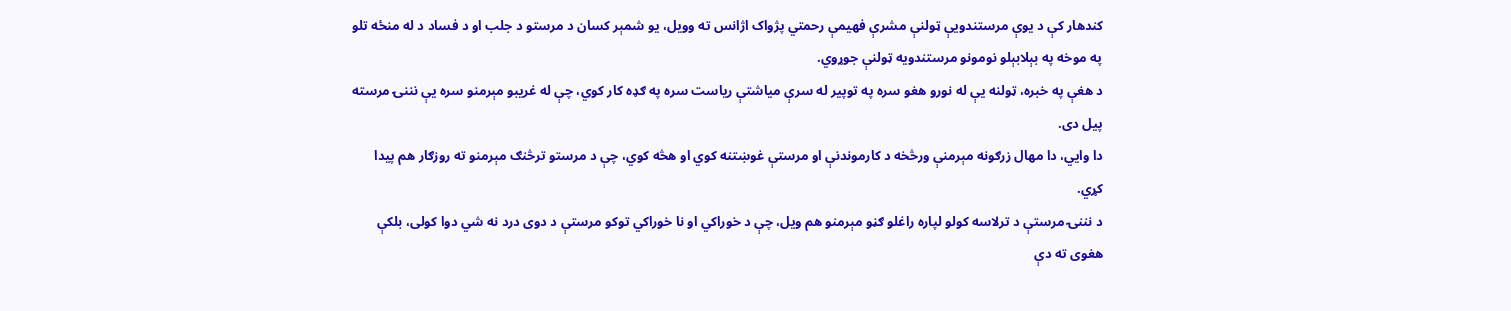کندهار کې د يوې مرستندويې ټولنې مشرې فهيمې رحمتي پژواک اژانس ته وويل، يو شمېر کسان د مرستو د جلب او د فساد د له منځه تلو په موخه په بېلابېلو نومونو مرستندويه ټولنې جوړوي.
د هغې په خبره، ټولنه يې له نورو هغو سره په توپير له سرې مياشتې رياست سره په ګډه کار کوي، چې له غريبو مېرمنو سره يې نننۍ مرسته پيل دى.
دا وايي، دا مهال زرګونه مېرمنې ورڅخه د کارموندنې او مرستې غوښتنه کوي او هڅه کوي، چې د مرستو ترڅنګ مېرمنو ته روزګار هم پيدا کړي.
د نننۍ مرستې د ترلاسه کولو لپاره راغلو ګڼو مېرمنو هم ويل، چې د خوراکي او نا خوراکي توکو مرستې د دوى درد نه شي دوا کولى، بلکې هغوى ته دې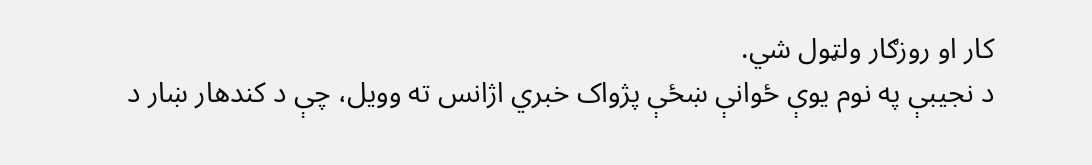کار او روزګار ولټول شي.
د نجيبې په نوم يوې ځوانې ښځې پژواک خبري اژانس ته وويل، چې د کندهار ښار د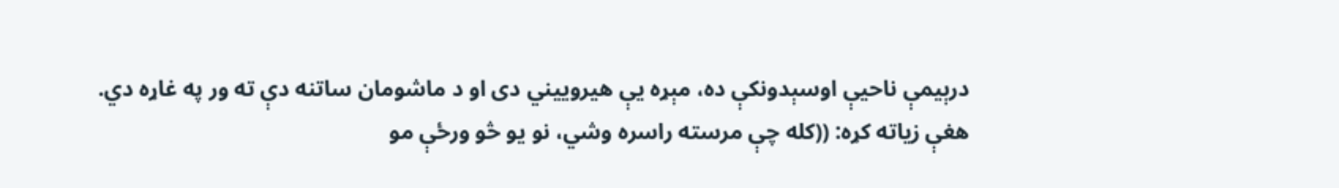درېيمې ناحيې اوسېدونکې ده، مېړه يې هيروييني دى او د ماشومان ساتنه دې ته ور په غاړه دي.
هغې زياته کړه: ((کله چې مرسته راسره وشي، نو يو څو ورځې مو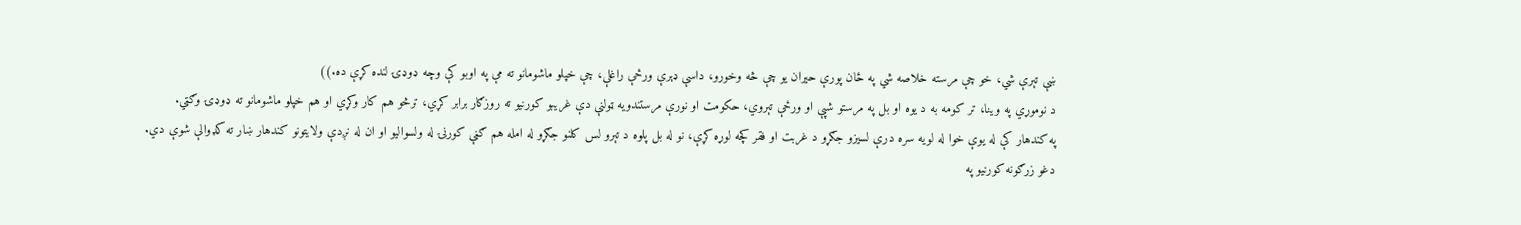ښې تېرې شي، خو چې مرسته خلاصه شي په ځان پورې حيران يو چې څه وخورو، داسې ډېرې ورځې راغلې، چې خپلو ماشومانو ته مې په اوبو کې وچه ډوډۍ لنده کړې ده.))
د نوموړي په وينا، تر کومه به د يوه او بل په مرستو شپې او ورځې تېروي، حکومت او نورې مرستندويه ټولنې دې غريبو کورنيو ته روزګار برابر کړي، ترڅو هم کار وکړي او هم خپلو ماشومانو ته ډوډۍ وګټي.
په کندهار کې له يوې خوا له لويه سره درې لسيزو جګړو د غربت او فقر کچه لوړه کړې، نو له بل پلوه د تېرو لس کلنو جګړو له امله هم ګڼې کورنۍ له ولسواليو او ان له نږدې ولايتونو کندهار ښار ته کډوالې شوې دي.
دغو زرګونه کورنيو په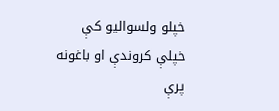خپلو ولسواليو کې خپلې کروندې او باغونه پرې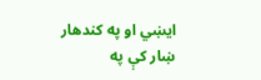ايښي او په کندهار ښار کې په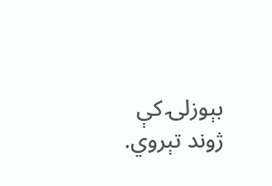بېوزلۍ کې ژوند تېروي.